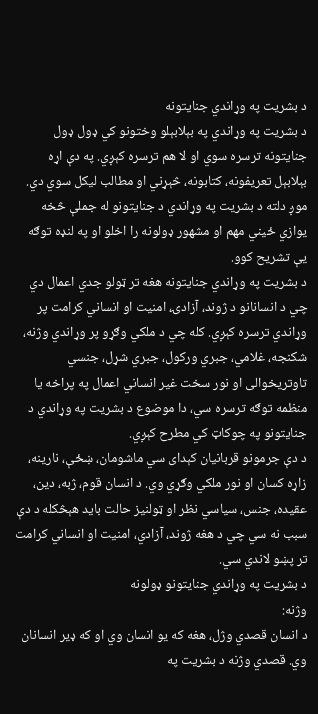د بشریت په وړاندي جنایتونه
د بشریت په وړاندي په بېلابېلو وختونو کي ډول ډول جنایتونه ترسره سوي او لا هم ترسره کېږي. په دې اړه بېلابېل تعریفونه، کتابونه، څېړني او مطالب لیکل سوي دي. موږ دلته د بشریت په وړاندي د جنایتونو له جملې څخه یوازي ځیني مهم او مشهور ډولونه را اخلو او په لنډه توګه یې تشریح کوو.
د بشریت په وړاندي جنایتونه هغه تر ټولو جدي اعمال دي چي د انسانانو د ژوند، آزادۍ، امنیت او انساني کرامت پر وړاندي ترسره کېږي. کله چي د ملکي وګړو پر وړاندي وژنه، شکنجه، غلامي، جبري ورکول، جبري شړل، جنسي تاوتریخوالی او نور سخت غیر انساني اعمال په پراخه یا منظمه توګه ترسره سي، دا موضوع د بشریت په وړاندي د جنایتونو په چوکاټ کي مطرح کېږي.
د دې جرمونو قربانیان کېدای سي ماشومان، ښځې، نارینه، زاړه کسان او نور ملکي وګړي وي. د انسان قوم، ژبه، دین، عقیده، جنس، سیاسي نظر او ټولنیز حالت باید هېڅکله د دې سبب نه سي چي د هغه ژوند، آزادي، امنیت او انساني کرامت تر پښو لاندي سي.
د بشریت په وړاندي جنایتونو ډولونه
وژنه:
د انسان قصدي وژل، هغه که یو انسان وي او که ډیر انسانان وي. قصدي وژنه د بشریت په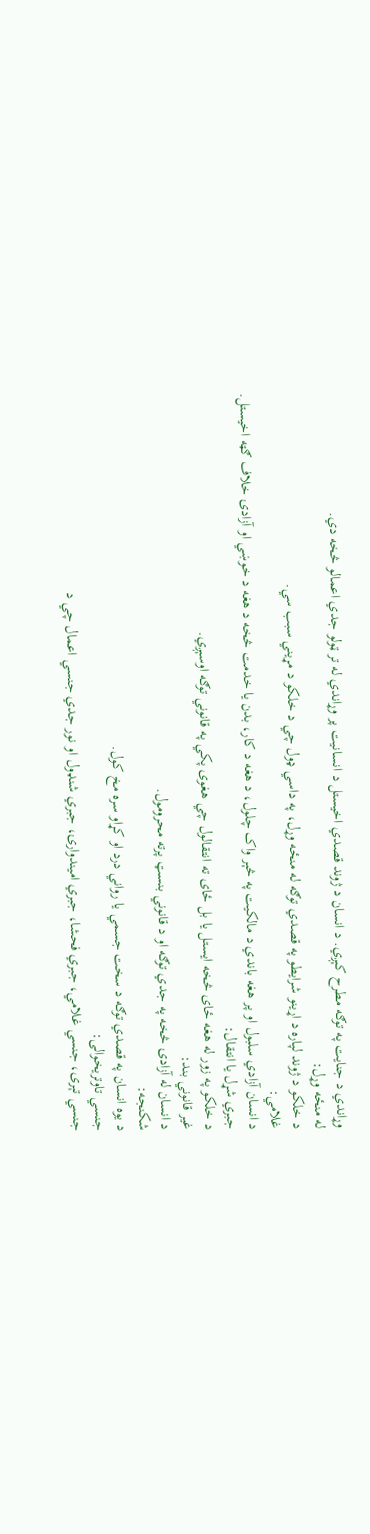وړاندي د جنایت په توګه مطرح کېږي. د انسان د ژوند قصدي اخیستل د انسانیت پر وړاندي له تر ټولو جدي اعمالو څخه دي.
له منځه وړل:
د خلکو د ژوند لپاره د اړینو شرایطو په قصدي توګه له منځه وړل، په داسي ډول چي د خلکو د مړیني سبب سي.
غلامي:
د انسان آزادي سلبول او پر هغه باندي د مالکیت په څېر واک چلول، د هغه د کار، بدن یا خدمت څخه د هغه د خوښي او آزادۍ خلاف ګټه اخیستل.
جبري شړل یا انتقال:
د خلکو په زور له هغه ځای څخه ایستل یا بل ځای ته انتقالول چي هغوی پکي په قانوني توګه اوسېږي.
غیر قانوني بند:
د انسان له آزادۍ څخه په جدي توګه او د قانوني بنسټ پرته محرومول.
شکنجه:
د یوه انسان په قصدي توګه د سخت جسمي یا رواني درد او کړاو سره مخ کول.
جنسي تاوتریخوالی:
جنسي تېری، جنسي غلامي، جبري فحشا، جبري امیندوارۍ، جبري شنډول او نور جدي جنسي اعمال چي د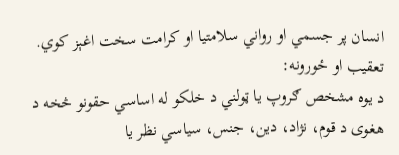انسان پر جسمي او رواني سلامتيا او کرامت سخت اغېز کوي.
تعقیب او ځورونه:
د یوه مشخص ګروپ یا ټولني د خلکو له اساسي حقونو څخه د هغوی د قوم، نژاد، دین، جنس، سیاسي نظر یا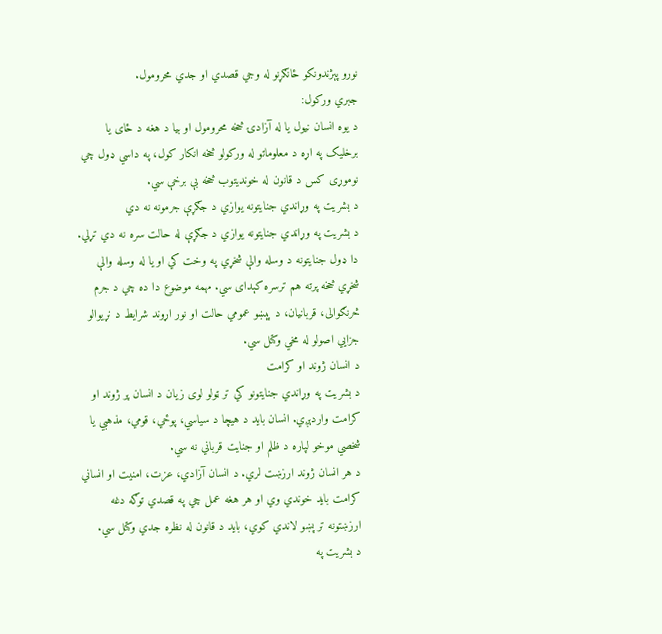نورو پېژندونکو ځانګړنو له وجي قصدي او جدي محرومول.
جبري ورکول:
د یوه انسان نیول یا له آزادۍ څخه محرومول او بیا د هغه د ځای یا برخلیک په اړه د معلوماتو له ورکولو څخه انکار کول، په داسي ډول چي نوموړی کس د قانون له خوندیتوب څخه بې برخې سي.
د بشریت په وړاندي جنایتونه یوازي د جګړې جرمونه نه دي
د بشریت په وړاندي جنایتونه یوازي د جګړې له حالت سره نه دي تړلي. دا ډول جنایتونه د وسله والې شخړي په وخت کي او یا له وسله والې شخړي څخه پرته هم ترسره کېدای سي. مهمه موضوع دا ده چي د جرم څرنګوالی، قربانیان، د پېښو عمومي حالت او نور اړوند شرایط د نړیوالو جزایي اصولو له مخي وکتل سي.
د انسان ژوند او کرامت
د بشریت په وړاندي جنایتونو کي تر ټولو لوی زیان د انسان پر ژوند او کرامت واردېږي. انسان باید د هیچا د سیاسي، پوځي، قومي، مذهبي یا شخصي موخو لپاره د ظلم او جنایت قرباني نه سي.
د هر انسان ژوند ارزښت لري. د انسان آزادي، عزت، امنیت او انساني کرامت باید خوندي وي او هر هغه عمل چي په قصدي توګه دغه ارزښتونه تر پښو لاندي کوي، باید د قانون له نظره جدي وکتل سي.
د بشریت په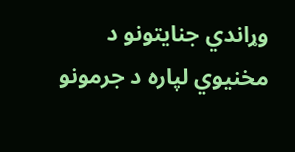وړاندي جنایتونو د مخنیوي لپاره د جرمونو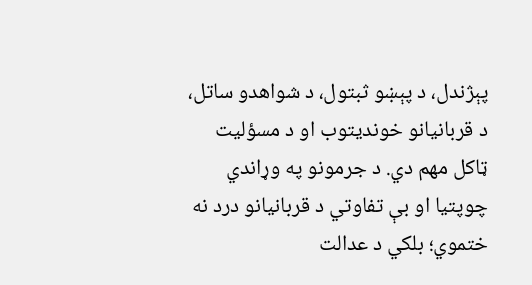پېژندل، د پېښو ثبتول، د شواهدو ساتل، د قربانیانو خوندیتوب او د مسؤلیت ټاکل مهم دي. د جرمونو په وړاندي چوپتیا او بې تفاوتي د قربانیانو درد نه ختموي؛ بلکي د عدالت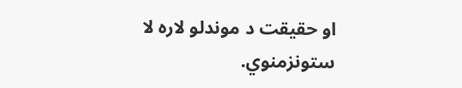او حقیقت د موندلو لاره لا ستونزمنوي.